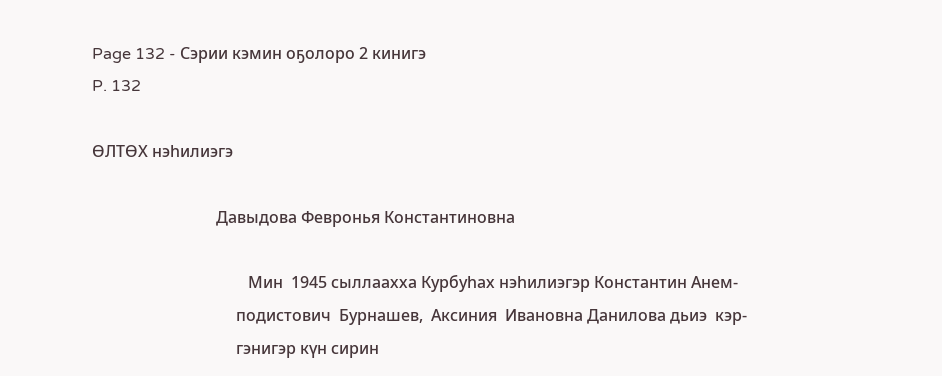Page 132 - Сэрии кэмин оҕолоро 2 кинигэ
P. 132

ӨЛТӨХ нэһилиэгэ

                               Давыдова Февронья Константиновна

                                       Мин  1945 сыллаахха Курбуһах нэһилиэгэр Константин Анем-
                                    подистович  Бурнашев,  Аксиния  Ивановна Данилова дьиэ  кэр-
                                    гэнигэр күн сирин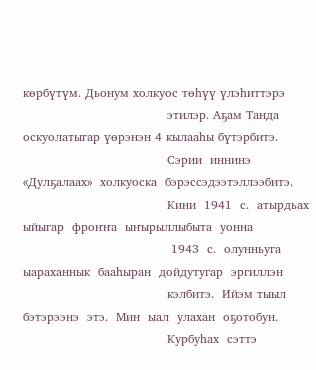көрбүтүм. Дьонум холкуос төһүү үлэһиттэрэ
                                    этилэр. Аҕам Танда оскуолатыгар үөрэнэн 4 кылааһы бүтэрбитэ.
                                    Сэрии  иннинэ  «Дулҕалаах»  холкуоска  бэрэссэдээтэллээбитэ.
                                    Кини  1941  с.  атырдьах  ыйыгар  фроҥҥа  ыҥырыллыбыта  уонна
                                     1943  с.  олунньуга  ыараханнык  бааһыран  дойдутугар  эргиллэн
                                    кэлбитэ.  Ийэм тыыл  бэтэрээнэ  этэ.  Мин  ыал  улахан  оҕотобун.
                                    Курбуһах  сэттэ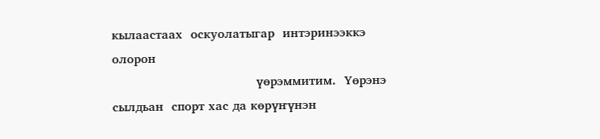кылаастаах  оскуолатыгар  интэринээккэ  олорон
                                    үөрэммитим.  Үөрэнэ сылдьан  спорт хас да көрүҥүнэн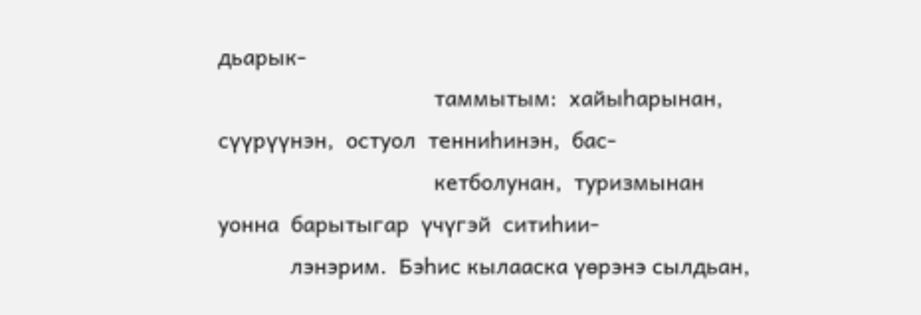дьарык-
                                    таммытым:  хайыһарынан,  сүүрүүнэн,  остуол  тенниһинэн,  бас-
                                    кетболунан,  туризмынан  уонна  барытыгар  үчүгэй  ситиһии-
            лэнэрим.  Бэһис кылааска үөрэнэ сылдьан,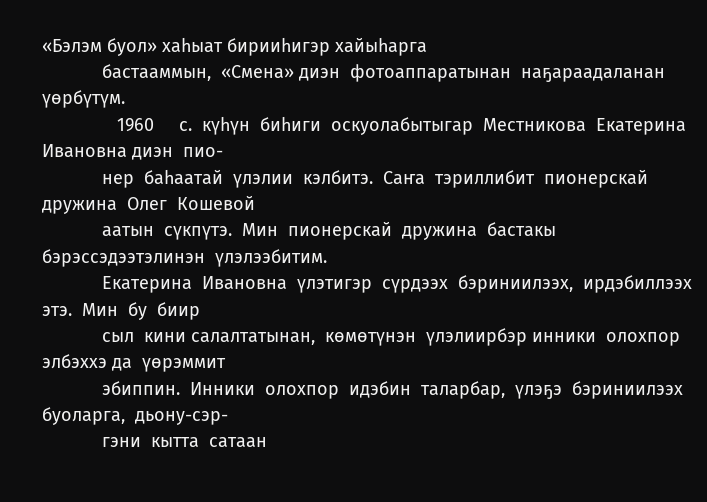«Бэлэм буол» хаһыат бирииһигэр хайыһарга
            бастааммын,  «Смена» диэн  фотоаппаратынан  наҕараадаланан  үөрбүтүм.
               1960     с.  күһүн  биһиги  оскуолабытыгар  Местникова  Екатерина  Ивановна диэн  пио-
            нер  баһаатай  үлэлии  кэлбитэ.  Саҥа  тэриллибит  пионерскай  дружина  Олег  Кошевой
            аатын  сүкпүтэ.  Мин  пионерскай  дружина  бастакы  бэрэссэдээтэлинэн  үлэлээбитим.
            Екатерина  Ивановна  үлэтигэр  сүрдээх  бэриниилээх,  ирдэбиллээх  этэ.  Мин  бу  биир
            сыл  кини салалтатынан,  көмөтүнэн  үлэлиирбэр инники  олохпор элбэххэ да  үөрэммит
            эбиппин.  Инники  олохпор  идэбин  таларбар,  үлэҕэ  бэриниилээх  буоларга,  дьону-сэр-
            гэни  кытта  сатаан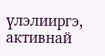үлэлииргэ,  активнай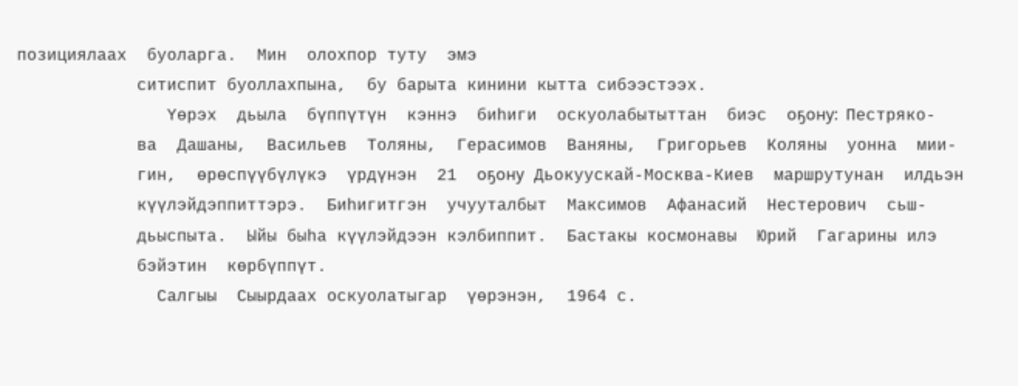позициялаах  буоларга.  Мин  олохпор туту  эмэ
            ситиспит буоллахпына,  бу барыта кинини кытта сибээстээх.
               Үөрэх  дьыла  бүппүтүн  кэннэ  биһиги  оскуолабытыттан  биэс  оҕону:  Пестряко-
            ва  Дашаны,  Васильев  Толяны,  Герасимов  Ваняны,  Григорьев  Коляны  уонна  мии-
            гин,  өрөспүүбүлүкэ  үрдүнэн  21  оҕону Дьокуускай-Москва-Киев  маршрутунан  илдьэн
            күүлэйдэппиттэрэ.  Биһигитгэн  учууталбыт  Максимов  Афанасий  Нестерович  сьш-
            дьыспыта.  Ыйы быһа күүлэйдээн кэлбиппит.  Бастакы космонавы  Юрий  Гагарины илэ
            бэйэтин  көрбүппүт.
              Салгыы  Сыырдаах оскуолатыгар  үөрэнэн,  1964 с.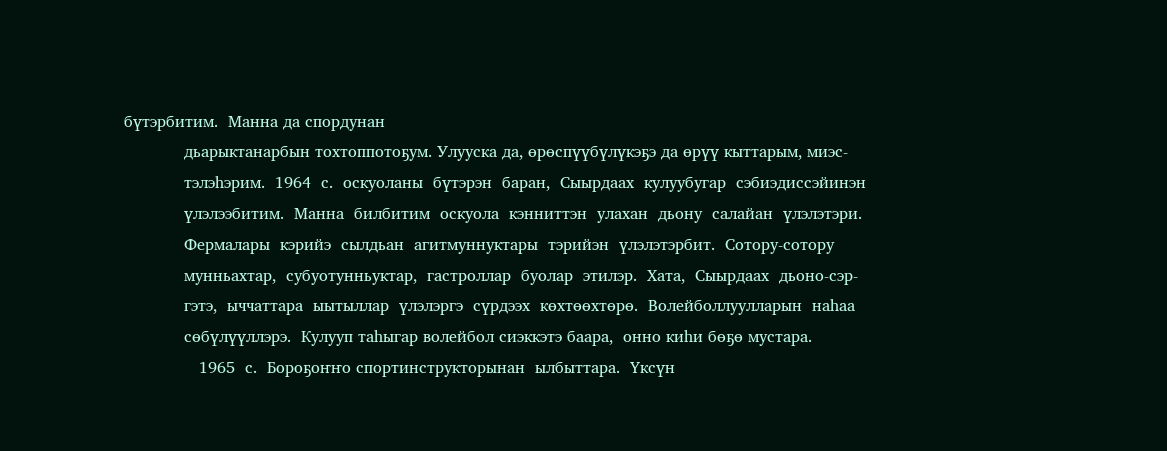бүтэрбитим.  Манна да спордунан
            дьарыктанарбын тохтоппотоҕум. Улууска да, өрөспүүбүлүкэҕэ да өрүү кыттарым, миэс-
            тэлэһэрим.  1964  с.  оскуоланы  бүтэрэн  баран,  Сыырдаах  кулуубугар  сэбиэдиссэйинэн
            үлэлээбитим.  Манна  билбитим  оскуола  кэнниттэн  улахан  дьону  салайан  үлэлэтэри.
            Фермалары  кэрийэ  сылдьан  агитмуннуктары  тэрийэн  үлэлэтэрбит.  Сотору-сотору
            мунньахтар,  субуотунньуктар,  гастроллар  буолар  этилэр.  Хата,  Сыырдаах  дьоно-сэр-
            гэтэ,  ыччаттара  ыытыллар  үлэлэргэ  сүрдээх  көхтөөхтөрө.  Волейболлуулларын  наһаа
            сөбүлүүллэрэ.  Кулууп таһыгар волейбол сиэккэтэ баара,  онно киһи бөҕө мустара.
               1965  с.  Бороҕоҥҥо спортинструкторынан  ылбыттара.  Үксүн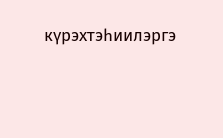күрэхтэһиилэргэ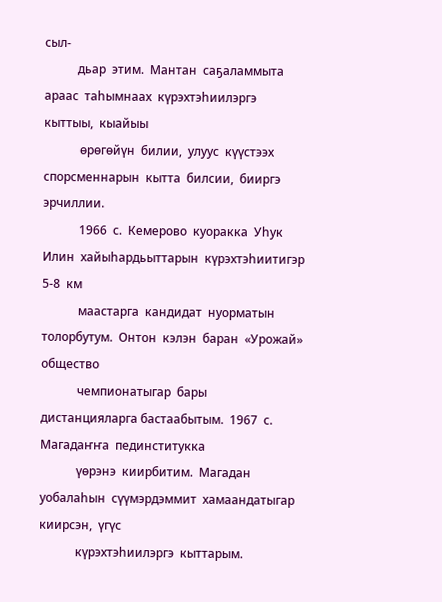сыл-
           дьар  этим.  Мантан  саҕаламмыта  араас  таһымнаах  күрэхтэһиилэргэ  кыттыы,  кыайыы
            өрөгөйүн  билии,  улуус  күүстээх  спорсменнарын  кытта  билсии,  бииргэ  эрчиллии.
            1966  с.  Кемерово  куоракка  Уһук  Илин  хайыһардьыттарын  күрэхтэһиитигэр  5-8  км
            маастарга  кандидат  нуорматын  толорбутум.  Онтон  кэлэн  баран  «Урожай»  общество
            чемпионатыгар  бары дистанцияларга бастаабытым.  1967  с.  Магадаҥҥа  пединститукка
            үөрэнэ  киирбитим.  Магадан  уобалаһын  сүүмэрдэммит  хамаандатыгар  киирсэн,  үгүс
            күрэхтэһиилэргэ  кыттарым.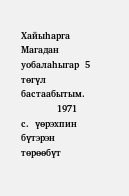Хайыһарга  Магадан  уобалаһыгар  5  төгүл  бастаабытым.
            1971  с.  үөрэхпин  бүтэрэн  төрөөбүт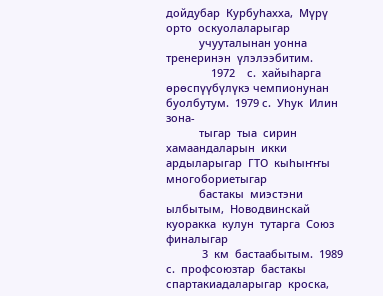дойдубар  Курбуһахха,  Мүрү  орто  оскуолаларыгар
           учууталынан уонна тренеринэн  үлэлээбитим.
               1972    с.  хайыһарга өрөспүүбүлүкэ чемпионунан  буолбутум.  1979 с.  Уһук  Илин  зона-
           тыгар  тыа  сирин  хамаандаларын  икки  ардыларыгар  ГТО  кыһыҥҥы  многобориетыгар
           бастакы  миэстэни  ылбытым,  Новодвинскай  куоракка  кулун  тутарга  Союз  финалыгар
            3  км  бастаабытым.  1989  с.  профсоюзтар  бастакы  спартакиадаларыгар  кроска,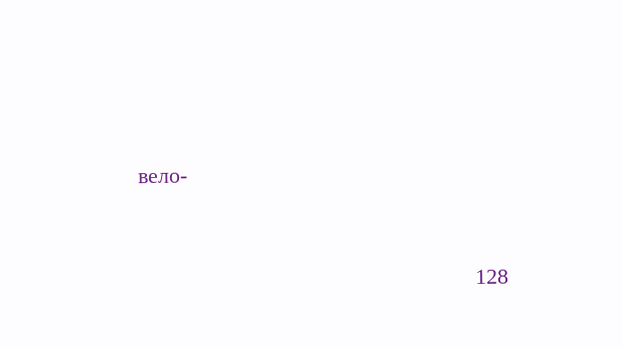вело-


                                                        128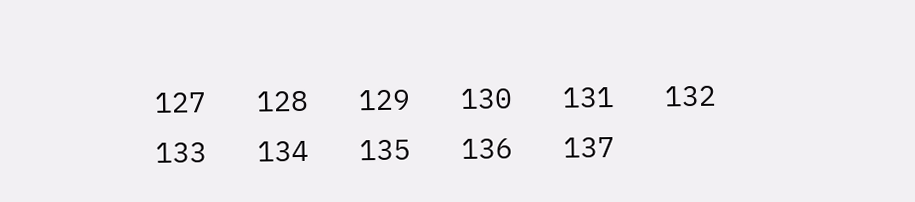127   128   129   130   131   132   133   134   135   136   137